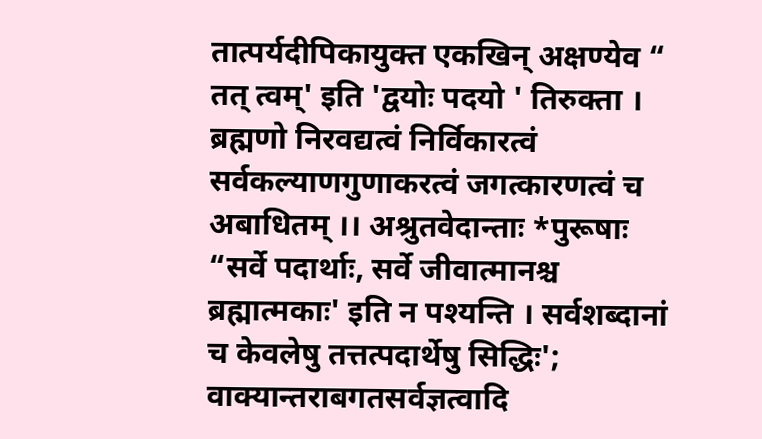तात्पर्यदीपिकायुक्त एकखिन् अक्षण्येव “ तत् त्वम्' इति 'द्वयोः पदयो ' तिरुक्ता । ब्रह्मणो निरवद्यत्वं निर्विकारत्वं सर्वकल्याणगुणाकरत्वं जगत्कारणत्वं च अबाधितम् ।। अश्रुतवेदान्ताः *पुरूषाः “सर्वे पदार्थाः, सर्वे जीवात्मानश्च ब्रह्मात्मकाः' इति न पश्यन्ति । सर्वशब्दानां च केवलेषु तत्तत्पदार्थेषु सिद्धिः'; वाक्यान्तराबगतसर्वज्ञत्वादि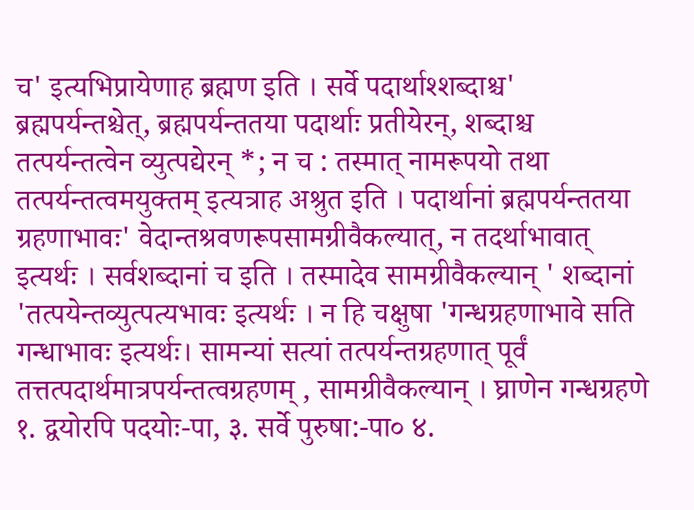च' इत्यभिप्रायेणाह ब्रह्मण इति । सर्वे पदार्थाश्शब्दाश्च' ब्रह्मपर्यन्तश्चेत्, ब्रह्मपर्यन्ततया पदार्थाः प्रतीयेरन्, शब्दाश्च तत्पर्यन्तत्वेन व्युत्पद्येरन् *; न च : तस्मात् नामरूपयो तथा तत्पर्यन्तत्वमयुक्तम् इत्यत्राह अश्रुत इति । पदार्थानां ब्रह्मपर्यन्ततया ग्रहणाभावः' वेदान्तश्रवणरूपसामग्रीवैकल्यात्, न तदर्थाभावात् इत्यर्थः । सर्वशब्दानां च इति । तस्मादेव सामग्रीवैकल्यान् ' शब्दानां 'तत्पयेन्तव्युत्पत्यभावः इत्यर्थः । न हि चक्षुषा 'गन्धग्रहणाभावे सति गन्धाभावः इत्यर्थः। सामन्यां सत्यां तत्पर्यन्तग्रहणात् पूर्वं तत्तत्पदार्थमात्रपर्यन्तत्वग्रहणम् , सामग्रीवैकल्यान् । घ्राणेन गन्धग्रहणे १. द्वयोरपि पदयोः-पा, ३. सर्वे पुरुषा:-पा० ४.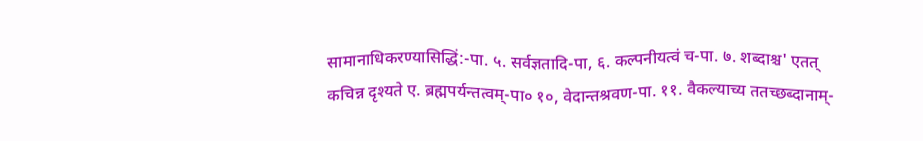सामानाधिकरण्यासिद्धिं:-पा. ५. सर्वज्ञतादि-पा, ६. कल्पनीयत्वं च-पा. ७. शब्दाश्च' एतत् कचिन्न दृश्यते ए. ब्रह्मपर्यन्तत्वम्-पा० १०, वेदान्तश्रवण-पा. ११. वैकल्याच्य ततच्छब्दानाम्-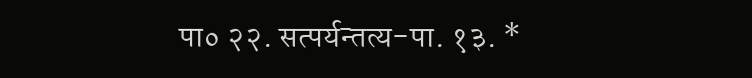पा० २२. सत्पर्यन्तत्य-पा. १३. *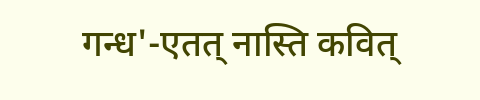गन्ध'-एतत् नास्ति कवित्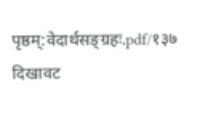पृष्ठम्:वेदार्थसङ्ग्रहः.pdf/१३७
दिखावट